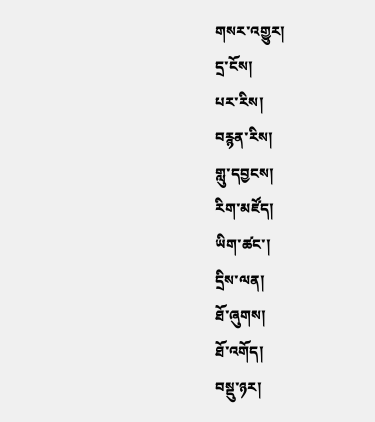གསར་འགྱུར།
དྲ་ངོས།
པར་རིས།
བརྙན་རིས།
གླུ་དབྱངས།
རིག་མཛོད།
ཡིག་ཚང་།
དྲིས་ལན།
ཐོ་ཞུགས།
ཐོ་འགོད།
བསྡུ་ཉར།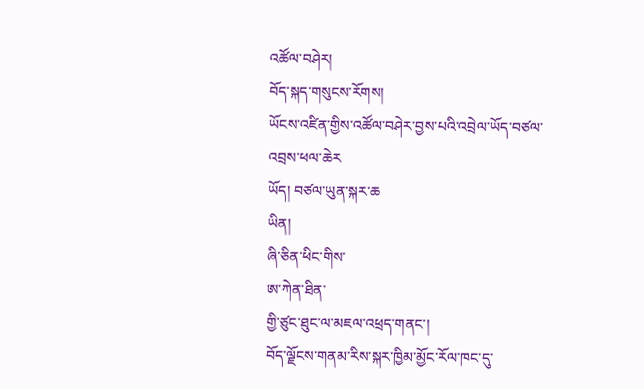འཚོལ་བཤེར།
བོད་སྐད་གསུངས་རོགས།
ཡོངས་འཛིན་གྱིས་འཚོལ་བཤེར་བྱས་པའི་འབྲེལ་ཡོད་བཙལ་འབྲས་ཕལ་ཆེར
ཡོད། བཙལ་ཡུན་སྐར་ཆ
ཡིན།
ཞི་ཅིན་ཕིང་གིས་
ཨ་ཀེན་ཐིན་
གྱི་ཙུང་ཐུང་ལ་མཇལ་འཕྲད་གནང་།
བོད་ལྗོངས་གནམ་རིས་སྐར་ཁྱིམ་མྱོང་རོལ་ཁང་དུ་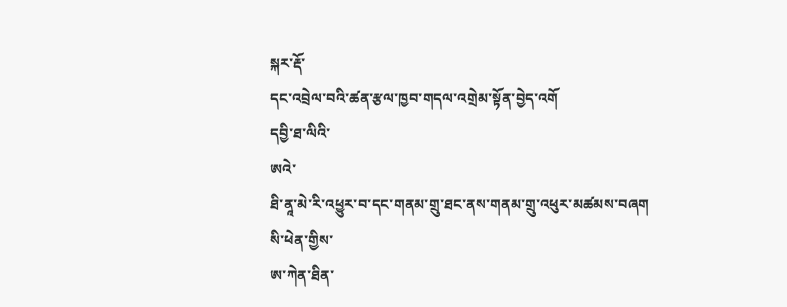སྐར་རྡོ་
དང་འབྲེལ་བའི་ཚན་རྩལ་ཁྱབ་གདལ་འགྲེམ་སྟོན་བྱེད་འགོ
དབྱི་ཐ་ལིའི་
ཨའེ་
ཐི་ནཱ་མེ་རི་འཕྱུར་བ་དང་གནམ་གྲུ་ཐང་ནས་གནམ་གྲུ་འཕུར་མཚམས་བཞག
སི་ཕེན་གྱིས་
ཨ་ཀེན་ཐིན་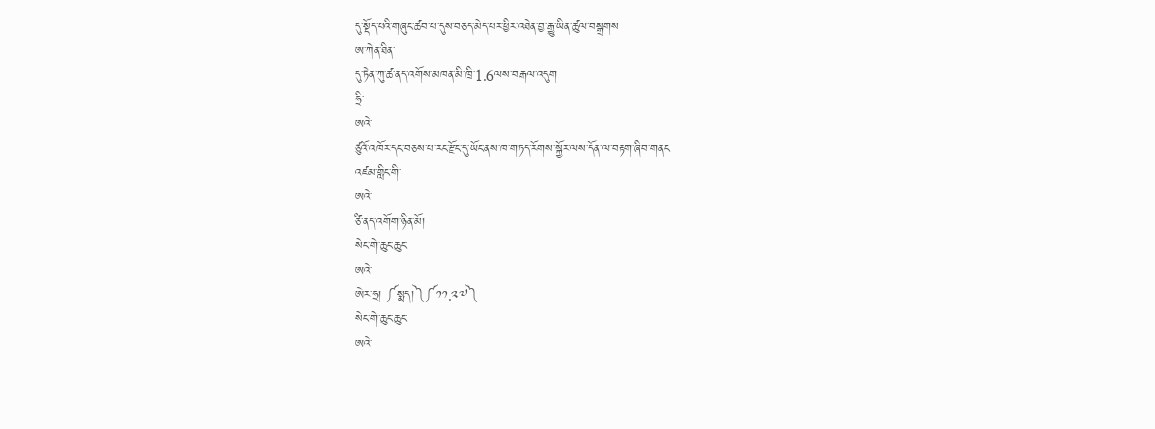དུ་སྡོད་པའི་གཞུང་ཚབ་པ་དུས་བཅད་མེད་པར་ཕྱིར་འཐེན་བྱ་རྒྱུ་ཡིན་ཚུལ་བསྒྲགས
ཨ་ཀེན་ཐིན་
དུ་ཏེན་ཀུ་ཚ་ནད་འགོས་མཁན་མི་ཁྲི་1.6ལས་བརྒལ་འདུག
ཧྲི་
ཨའེ་
ཙུའོ་འཁོར་དང་བཅས་པ་རང་རྫོང་དུ་ཡོང་ནས་ཁ་གཏད་རོགས་སྐྱོར་ལས་དོན་ལ་བརྟག་ཞིབ་གནང
འཛམ་གླིང་གི་
ཨའེ་
ཙི་ནད་འགོག་ཉིན་མོ།
སེང་གེ་ཆུང་ཆུང་
ཨའེ་
ཨེར་ཧྲ། ༼སྨད།༽༼༡༡.༢༧༽
སེང་གེ་ཆུང་ཆུང་
ཨའེ་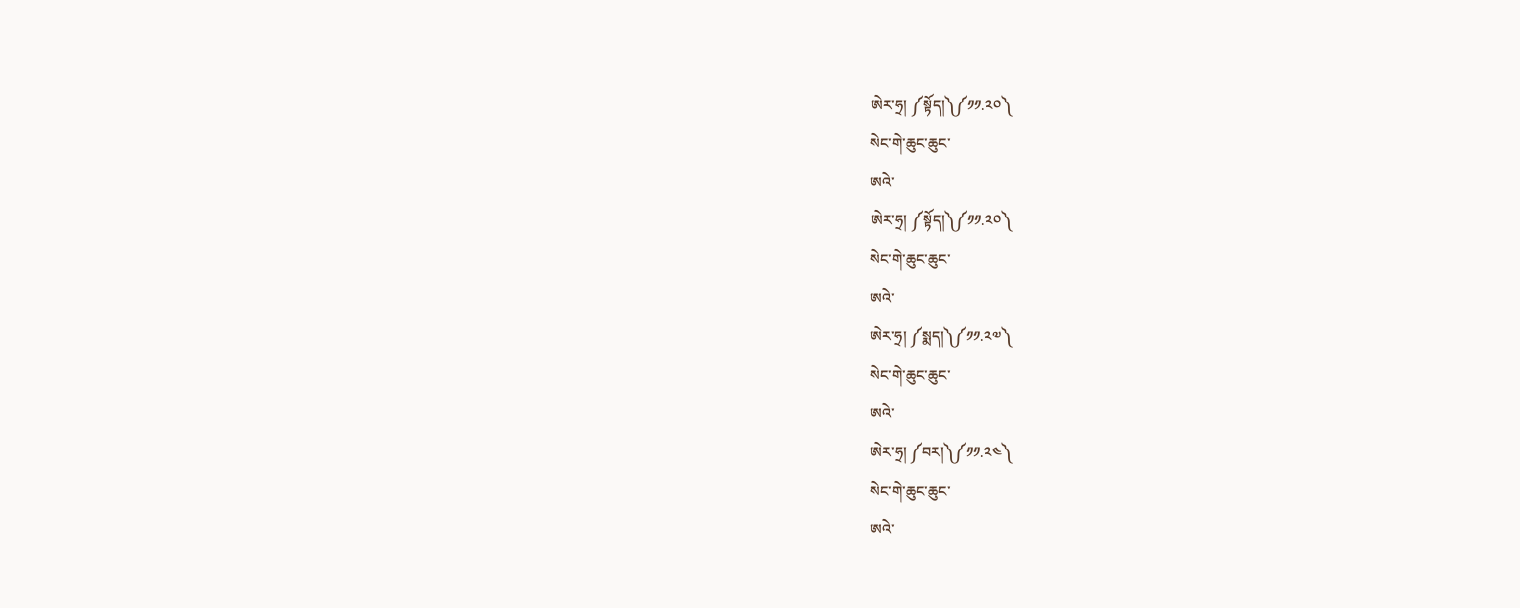ཨེར་ཧྲ། ༼སྟོད།༽༼༡༡.༢༠༽
སེང་གེ་ཆུང་ཆུང་
ཨའེ་
ཨེར་ཧྲ། ༼སྟོད།༽༼༡༡.༢༠༽
སེང་གེ་ཆུང་ཆུང་
ཨའེ་
ཨེར་ཧྲ། ༼སྨད།༽༼༡༡.༢༧༽
སེང་གེ་ཆུང་ཆུང་
ཨའེ་
ཨེར་ཧྲ། ༼བར།༽༼༡༡.༢༤༽
སེང་གེ་ཆུང་ཆུང་
ཨའེ་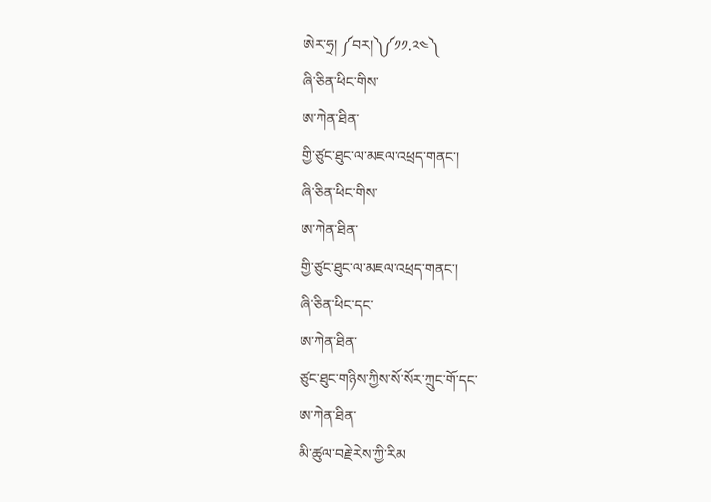ཨེར་ཧྲ། ༼བར།༽༼༡༡.༢༤༽
ཞི་ཅིན་ཕིང་གིས་
ཨ་ཀེན་ཐིན་
གྱི་ཙུང་ཐུང་ལ་མཇལ་འཕྲད་གནང་།
ཞི་ཅིན་ཕིང་གིས་
ཨ་ཀེན་ཐིན་
གྱི་ཙུང་ཐུང་ལ་མཇལ་འཕྲད་གནང་།
ཞི་ཅིན་ཕིང་དང་
ཨ་ཀེན་ཐིན་
ཙུང་ཐུང་གཉིས་ཀྱིས་སོ་སོར་ཀྲུང་གོ་དང་
ཨ་ཀེན་ཐིན་
མི་ཚུལ་བརྗེ་རེས་ཀྱི་རིམ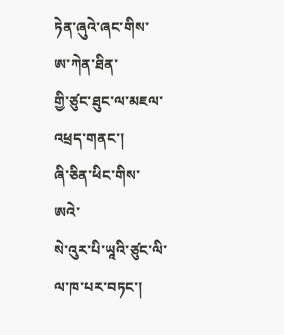ཏེན་ཞུའེ་ཞང་གིས་
ཨ་ཀེན་ཐིན་
གྱི་ཙུང་ཐུང་ལ་མཇལ་འཕྲད་གནང་།
ཞི་ཅིན་ཕིང་གིས་
ཨའེ་
སེ་འུར་པི་ཡཱའི་ཙུང་ལི་ལ་ཁ་པར་བཏང་།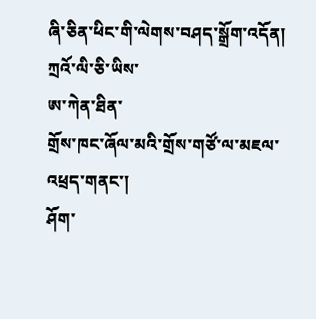ཞི་ཅིན་ཕིང་གི་ལེགས་བཤད་སྒྲོག་འདོན།
ཀྲའོ་ལི་ཅི་ཡིས་
ཨ་ཀེན་ཐིན་
གྲོས་ཁང་ཞོལ་མའི་གྲོས་གཙོ་ལ་མཇལ་འཕྲད་གནང་།
ཤོག་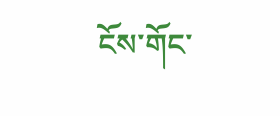ངོས་གོང་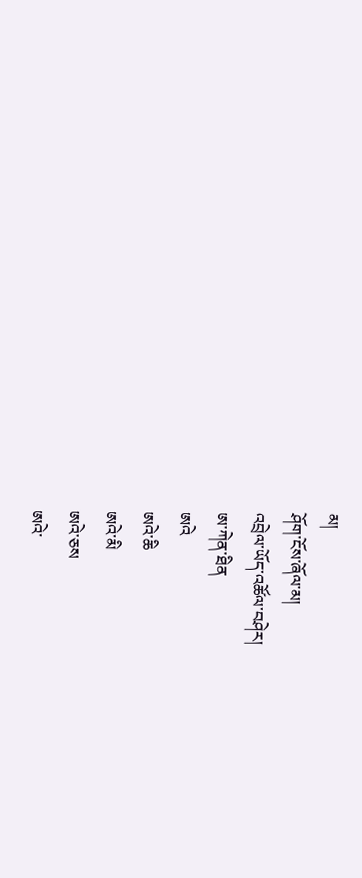མ།
ཤོག་ངོས་ཞོལ་མ།
འབྲེལ་ཡོད་འཚོལ་བཤེར།
ཨ་ཀེན་ཐིན
ཨའེ
ཨའེ་ཆི
ཨའེ་མི
ཨའེ་ཅས
ཨའེ་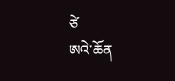ཙེ
ཨའེ་ཆོན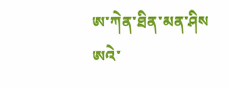ཨ་ཀེན་ཐིན་མན་ཤིས
ཨའེ་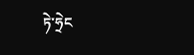ཏེ་ཧྲེང